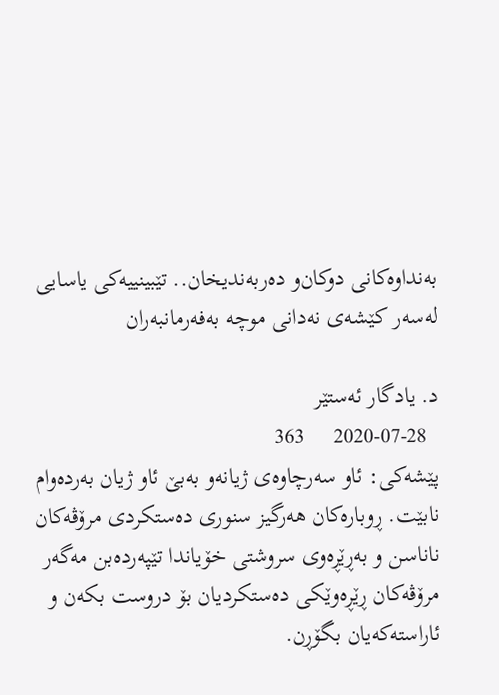بەنداوەكانی‌ دوكان‌و دەربەندیخان.. تێبینییەكی یاسایی لەسەر كێشەی‌ نەدانی‌ موچە بەفەرمانبەران

د. یادگار ئەستێر
  2020-07-28     363
پێشەكی: ئاو سەرچاوەی ژیانەو بەبێ ئاو ژیان بەردەوام نابێت. ڕوبارەكان هەرگیز سنوری‌ دەستكردی مرۆڤەكان ناناسن و بەڕێڕەوی سروشتی خۆیاندا تێپەردەبن مەگەر مرۆڤەكان ڕێڕەوێكی‌ دەستكردیان بۆ دروست بكەن و ئاراستەكەیان بگۆڕن.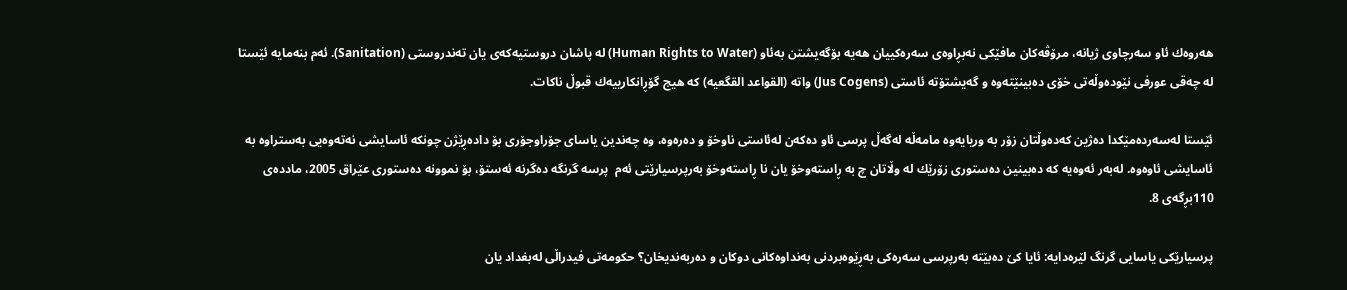هەروەك ئاو سەرچاوی ژیانە، مرۆڤەكان مافێكی‌ نەبڕاوەی سەرەكییان هەیە بۆگەیشتن بەئاو (Human Rights to Water) لە پاشان دروستیەكەی یان تەندروستی (Sanitation). ئەم بنەمایە ئێستا لە چەقی عورفی نێودەوڵەتی‌ خۆی دەبینێتەوە و گەیشتۆتە ئاستی (Jus Cogens) واتە (القواعد القگعیه‌) كە هیج گۆڕانكارییەك قبوڵ ناكات.

ئێستا لەسەردەمێكدا دەژین كەدەوڵتان زۆر بە وریایەوە مامەڵە لەگەڵ پرسی ئاو دەكەن لەئاستی‌ ناوخۆ و دەرەوە، وە چەندین یاسای جۆراوجۆری‌ بۆ دادەڕێژن چونکە ئاسایشی نەتەوەیی بەستراوە بە ئاسایشی ئاوەوە. لەبەر ئەوەیە کە دەبینین دەستوری زۆرێك لە وڵاتان چ بە ڕاستەوخۆ یان نا ڕاستەوخۆ بەرپرسیارێتی‌ ئەم  پرسە گرنگە دەگرنە ئەستۆ، بۆ نموونە دەستوری عێراق 2005، ماددەی 110بڕگەی 8.

پرسیارێكی‌ یاسایی گرنگ لێرەدایە: ئایا كێ دەبێتە بەرپرسی سەرەكی‌ بەڕێوەبردنی‌ بەنداوەكانی دوكان و دەربەندیخان؟ حكومەتی فیدراڵی لەبغداد یان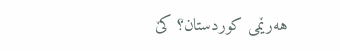هەرێمی‌ كوردستان؟ كێ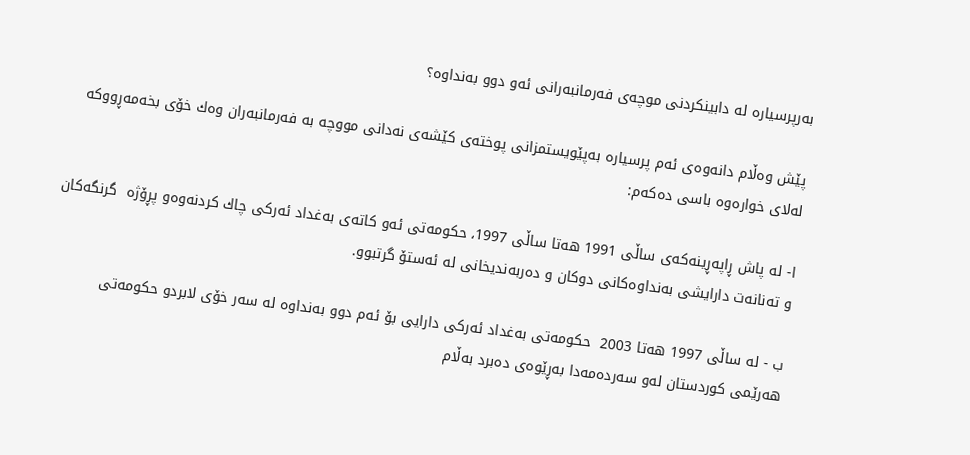بەرپرسیارە لە دابینكردنی موچەی فەرمانبەرانی ئەو دوو بەنداوە؟

پێش وەڵام دانەوەی ئەم پرسیارە بەپێویستمزانی پوختەی كێشەی‌ نەدانی‌ مووچە بە فەرمانبەران وەك خۆی بخەمەڕووکە لەلای خوارەوە باسی دەکەم:

ا- لە پاش ڕاپەڕینەكەی ساڵی 1991 هەتا ساڵی 1997، حكومەتی ئەو كاتەی بەغداد ئەركی‌ چاك كردنەوەو پڕۆژە  گرنگەكان و تەنانەت دارایشی بەنداوەكانی دوكان و دەربەندیخانی لە ئەستۆ گرتبوو.

ب - لە ساڵی 1997 هەتا 2003  حكومەتی بەغداد ئەركی‌ دارایی بۆ ئەم دوو بەنداوە لە سەر خۆی لابردو حكومەتی هەرێمی‌ كوردستان لەو سەردەمەدا بەڕێوەی دەبرد بەڵام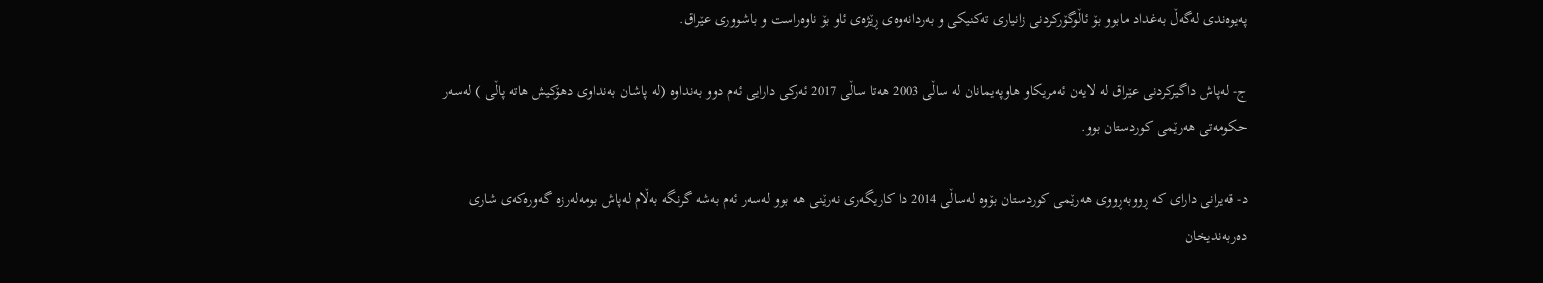پەیوەندی لەگەڵ بەغداد مابوو بۆ ئاڵوگۆركردنی زانیاری‌ تەكنیكی‌ و بەردانەوەی ڕێژەی ئاو بۆ ناوەراست و باشووری‌ عێراق.

ج- لەپاش داگیركردنی عێراق لە لایەن ئەمریكاو هاوپەیمانان لە ساڵی 2003 هەتا ساڵی 2017 ئەركی‌ دارایی ئەم دوو بەنداوە (لە پاشان بەنداوی‌ دهۆكیش هاتە پاڵی ) لەسەر حكومەتی هەرێمی‌ كوردستان بوو.

د- قەیرانی دارای كە ڕووبەڕووی هەرێمی‌ كوردستان بۆوە لەساڵی 2014 دا كاریگەری‌ نەرێنی هە بوو لەسەر ئەم بەشە گرنگە بەڵام لەپاش بومەلەرزە گەورەكەی‌ شاری‌ دەربەندیخان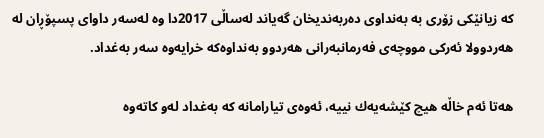كە زیانێكی‌ زۆری‌ بە بەنداوی‌ دەربەندیخان گەیاند لەساڵی‌ 2017دا وە لەسەر داوای‌ پسپۆڕان لە هەردوولا ئەركی‌ مووچەی‌ فەرمانبەرانی‌ هەردوو بەنداوەكە خرایەوە سەر بەغداد.

هەتا ئەم خاڵە هیچ كێشەیەك نییە، ئەوەی‌ تیارامانە كە بەغداد لەو كاتەوە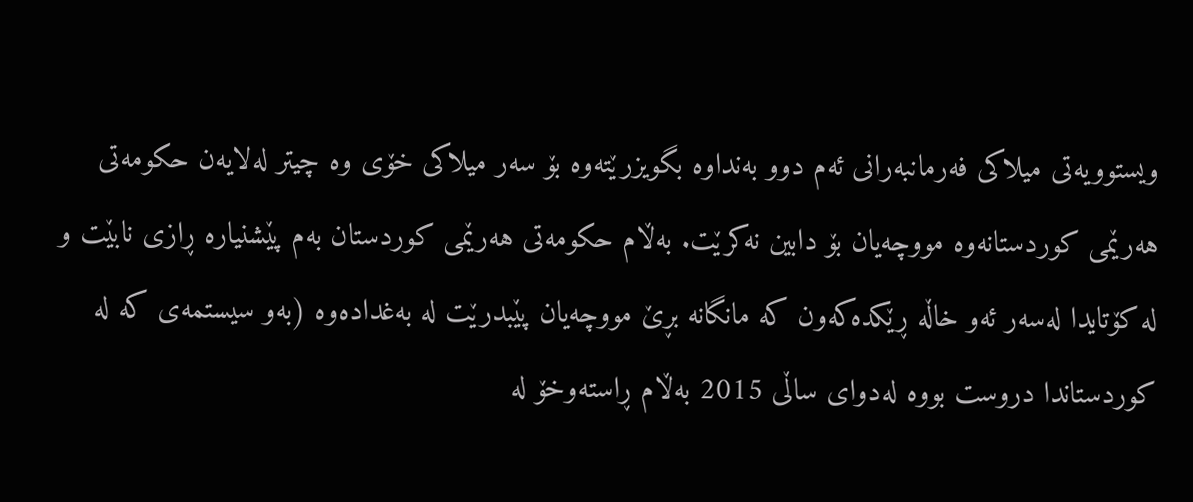ویستوویەتی‌ میلاكی‌ فەرمانبەرانی‌ ئەم دوو بەنداوە بگویزرێتەوە بۆ سەر میلاكی‌ خۆی‌ وە چیتر لەلایەن حكومەتی‌ هەرێمی‌ كوردستانەوە مووچەیان بۆ دابین نەكرێت. بەڵام حكومەتی‌ هەرێمی‌ كوردستان بەم پێشنیارە ڕازی‌ نابێت و لە كۆتایدا لەسەر ئەو خاڵە ڕێكدەكەون كە مانگانە بڕێ مووچەیان پێبدرێت لە بەغدادەوە (بەو سیستمەی‌ كە لە كوردستاندا دروست بووە لەدوای‌ ساڵی‌ 2015 بەڵام ڕاستەوخۆ لە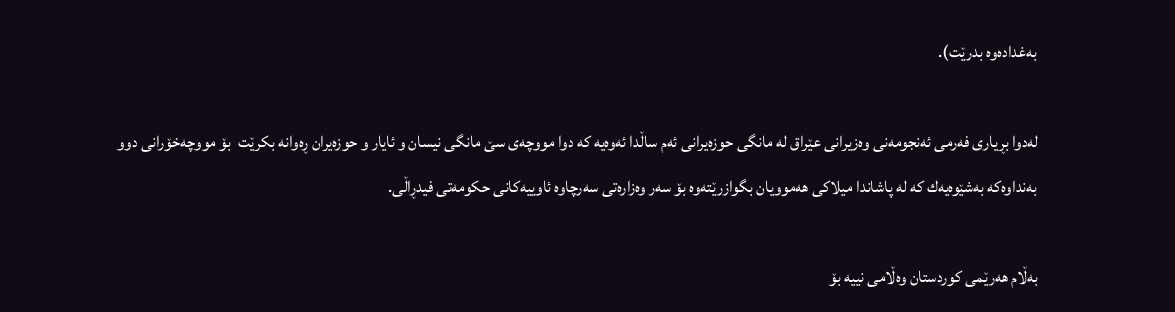بەغدادەوە بدرێت).

لەدوا بڕیاری‌ فەرمی‌ ئەنجومەنی‌ وەزیرانی‌ عێراق لە مانگی‌ حوزەیرانی‌ ئەم ساڵدا ئەوەیە كە دوا مووچەی‌ سێ مانگی‌ نیسان و ئایار و حوزەیران ڕەوانە بكرێت  بۆ مووچەخۆرانی‌ دوو بەنداوەكە بەشێوەیەك كە لە پاشاندا میلاكی‌ هەموویان بگوازرێتەوە بۆ سەر وەزارەتی‌ سەرچاوە ئاوییەكانی‌ حكومەتی‌ فیدڕاڵی‌.

بەڵام هەرێمی‌ كوردستان وەڵامی‌ نییە بۆ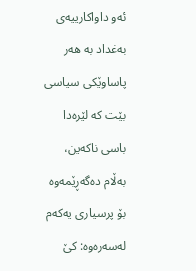ئەو داواكارییەی‌ بەغداد بە هەر پاساوێكی‌ سیاسی‌ بێت كە لێرەدا باسی‌ ناكەین، بەڵام دەگەڕێمەوە بۆ پرسیاری یەکەم لەسەرەوە: كێ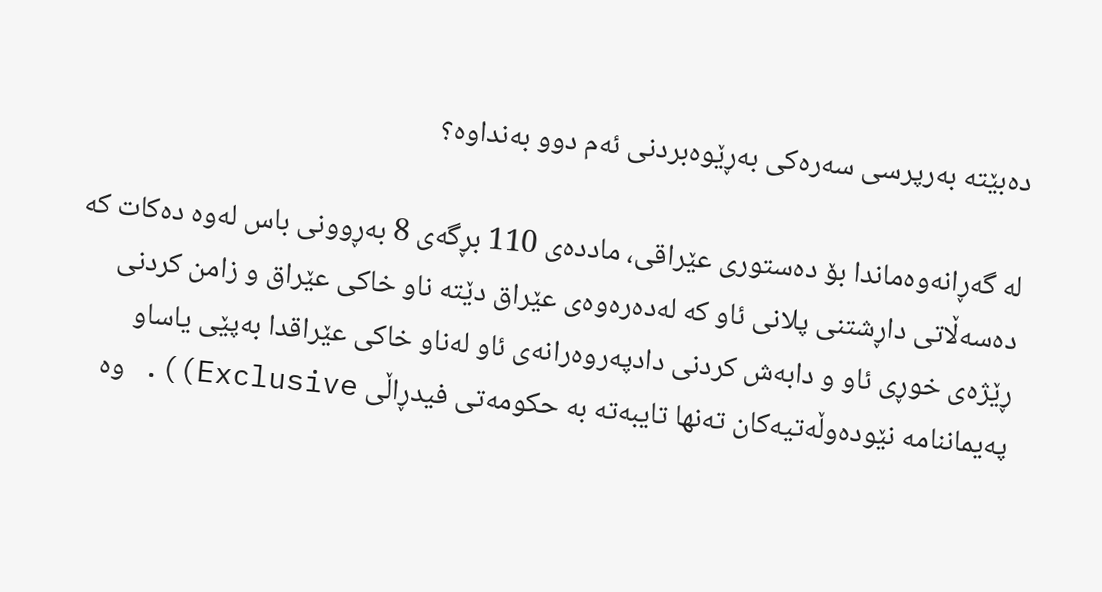دەبێتە بەرپرسی سەرەكی‌ بەڕێوەبردنی‌ ئەم دوو بەنداوە؟

لە گەڕانەوەماندا بۆ دەستوری عێراقی‌، ماددەی‌ 110 بڕگەی‌ 8 بەڕوونی‌ باس لەوە دەكات كە دەسەڵاتی‌ داڕشتنی‌ پلانی‌ ئاو كە لەدەرەوەی‌ عێراق دێتە ناو خاكی‌ عێراق و زامن كردنی‌ ڕێژەی‌ خوڕی‌ ئاو و دابەش كردنی‌ دادپەروەرانەی‌ ئاو لەناو خاكی‌ عێراقدا بەپێی‌ یاساو پەیماننامە نێودەوڵەتیەكان تەنها تایبەتە بە حكومەتی‌ فیدڕاڵی‌ Exclusive)). وە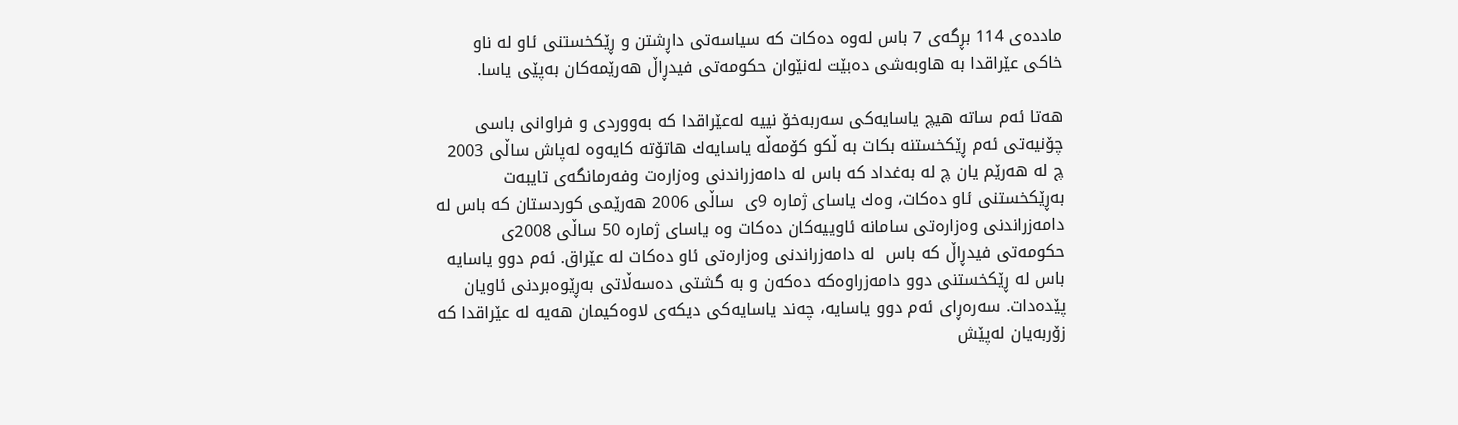ماددەی 114 بڕگەی 7 باس لەوە دەكات كە سیاسەتی‌ داڕشتن و ڕێكخستنی‌ ئاو لە ناو خاكی‌ عێراقدا بە هاوبەشی‌ دەبێت لەنێوان حكومەتی‌ فیدڕاڵ هەرێمەكان بەپێی‌ یاسا.

هەتا ئەم ساتە هیچ یاسایەكی‌ سەربەخۆ نییە لەعێراقدا كە بەووردی‌ و فراوانی‌ باسی‌  چۆنیەتی‌ ئەم ڕێكخستنە بكات بە ڵكو كۆمەڵە یاسایەك هاتۆتە كایەوە لەپاش ساڵی‌ 2003 چ لە هەرێم یان چ لە بەغداد كە باس لە دامەزراندنی‌ وەزارەت وفەرمانگەی‌ تایبەت بەڕێكخستنی‌ ئاو دەكات، وەك یاسای‌ ژمارە 9ی‌  ساڵی‌ 2006 هەرێمی‌ كوردستان كە باس لە دامەزراندنی‌ وەزارەتی‌ سامانە ئاوییەكان دەكات وە یاسای ژمارە 50 ساڵی‌ 2008ی‌ حكومەتی‌ فیدڕاڵ كە باس  لە دامەزراندنی‌ وەزارەتی‌ ئاو دەكات لە عێراق. ئەم دوو یاسایە باس لە ڕێكخستنی‌ دوو دامەزراوەكە دەكەن و بە گشتی‌ دەسەڵاتی‌ بەڕێوەبردنی‌ ئاویان پێدەدات. سەرەڕای ئەم دوو یاسایە، چەند یاسایەكی‌ دیكەی‌ لاوەكیمان هەیە لە عێراقدا كە زۆربەیان لەپێش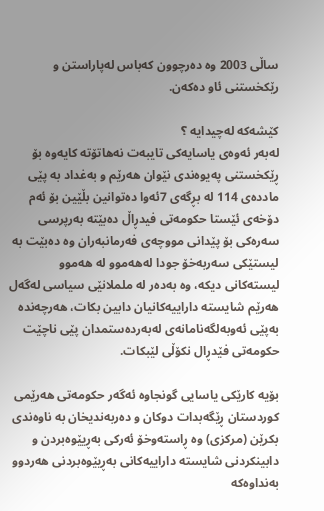ساڵی‌ 2003 وە دەرچوون كەباس لەپاراستن و رێكخستنی‌ ئاو دەكەن.

كێشەكە لەچیدایە ؟
لەبەر ئەوەی‌ یاسایەكی‌ تایبەت نەهاتۆتە كایەوە بۆ ڕێكخستنی‌ پەیوەندی‌ نێوان هەرێم و بەغداد بە پێی‌ ماددەی‌ 114 لە بڕگەی‌ 7ئەوا دەتوانین بڵێین بۆ ئەم دۆخەی‌ ئێستا حکومەتی فیدڕاڵ دەبێتە بەرپرسی سەرەکی بۆ پێدانی مووچەی فەرمانبەران وە دەبێت بە لیستێکی سەربەخۆ جودا لەهەموو لە هەموو لیستەکانی دیکە، وە بەدەر لە ململانێی سیاسی لەگەل هەرێم شایستە داراییەکانیان دابین بکات، هەرچەندە بەپێی ئەوبەلگەنامانەی لەبەردەستمدان پێی ناچێت حکومەتی فێدڕال نکۆڵی لێبکات.

بۆیە کارێکی یاسایی گونجاوە ئەگەر حکومەتی هەرێمی کوردستان ڕێگەبدات دوكان و دەربەندیخان بە ناوەندی‌ بكرێن (مركزی‌) وە ڕاستەوخۆ ئەركی‌ بەڕیێوەبردن و دابینكردنی‌ شایستە داراییەكانی‌ بەڕیێوەبردنی‌ هەردوو بەنداوەكە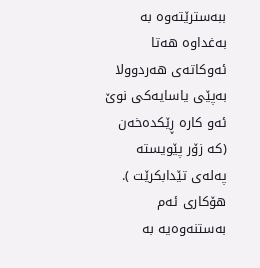ببەسترێتەوە بە بەغداوە هەتا ئەوكاتەی‌ هەردوولا بەپێی یاسایەكی‌ نوێ ئەو كارە ڕێكدەخەن (كە زۆر پێویستە پەلەی‌ تێدابكرێت ). هۆكاری‌ ئەم بەستنەوەیە بە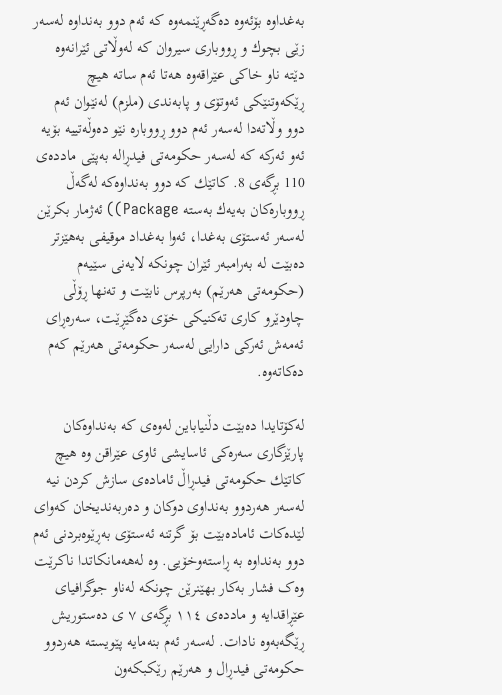بەغداوە بۆئەوە دەگەڕێنمەوە كە ئەم دوو بەنداوە لەسەر زێی‌ بچوك و ڕووباری سیروان كە لەوڵاتی‌ ئێرانەوە دێتە ناو خاكی‌ عێراقەوە هەتا ئەم ساتە هیچ ڕێكەوتنێكی ئەوتۆی و پابەندی (ملزم) لەنێوان ئەم دوو وڵاتەدا لەسەر ئەم دوو ڕووبارە نێو دەوڵەتییە بۆیە ئەو ئەركە كە لەسەر حكومەتی‌ فیدڕالە بەپێی‌ ماددەی‌ 110 بڕگەی‌ 8. كاتێك كە دوو بەنداوەكە لەگەڵ ڕووبارەكان بەیەك بەستە Package)) ئەژمار بكرێن لەسەر ئەستۆی بەغدا، ئەوا بەغداد موقیفی‌ بەهێزتر دەبێت لە بەرامبەر ئێران چونكە لایەنی‌ سێیەم (حكومەتی‌ هەرێم) بەرپرس نابێت و تەنها ڕۆڵی‌ چاودێرو كاری‌ تەكنیكی‌ خۆی‌ دەگێڕێت، سەرەڕای‌ ئەمەش ئەركی‌ دارایی‌ لەسەر حكومەتی‌ هەرێم كەم دەكاتەوە.

لەکۆتایدا دەبێت دڵنیاباین لەوەی کە بەنداوەكان پارێزگاری‌ سەرەكی‌ ئاسایشی‌ ئاوی‌ عێراقن وە هیچ كاتێك حكومەتی‌ فیدڕاڵ ئامادەی‌ سازش كردن نیە لەسەر هەردوو بەنداوی‌ دوكان و دەربەندیخان کەوای لێدەکات ئامادەبێت بۆ گرتنە ئەستۆی‌ بەڕێوەبردنی‌ ئەم دوو بەنداوە بە ڕاستەوخۆیی‌. وە لەهەمانکاتدا ناکرێت وەک فشار بەکار بهێنرێن چونکە لەناو جوگرافیای عێڕاقدایە و ماددەی ١١٤ بڕگەی ٧ ی دەستوریش ڕێگەبەوە نادات. لەسەر ئەم بنەمایە پێویستە هەردوو حکومەتی فیدڕال و هەرێم رێکبکەون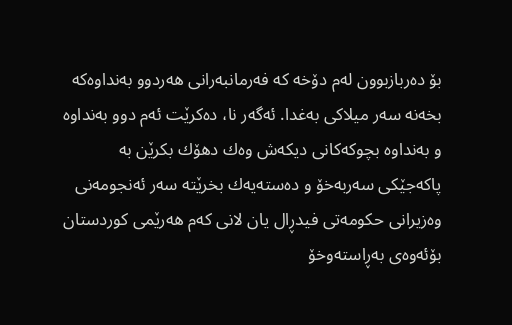بۆ دەربازبوون لەم دۆخە كە فەرمانبەرانی هەردوو بەنداوەکە بخەنە سەر میلاکی بەغدا. ئەگەر نا، دەكرێت ئەم دوو بەنداوە و بەنداوە بچوكەكانی‌ دیكەش وەك دهۆك بكرێن بە پاكەجێكی سەربەخۆ و دەستەیەك بخرێتە سەر ئەنجومەنی وەزیرانی حکومەتی فیدڕال یان لانی کەم هەرێمی کوردستان بۆئەوەی بەڕاستەوخۆ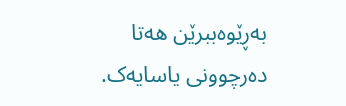بەڕێوەببرێن هەتا دەرچوونی یاسایەک.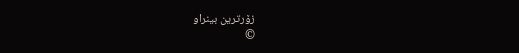زۆرترین بینراو
©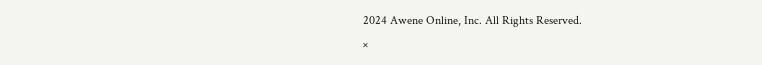2024 Awene Online, Inc. All Rights Reserved.
×